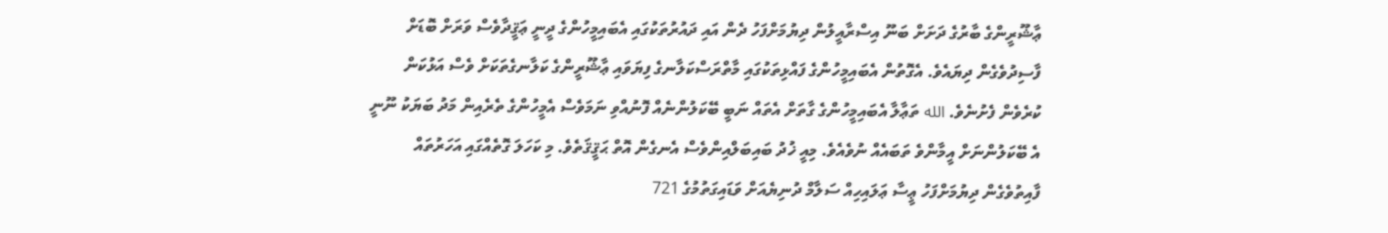ޢާޝޫރީންގެ ބާރުގެ ދަށަށް ބަނޫ އިސްރާއީލުން ދިޔުމަށްފަހު ދެން އައި ދައުރުތަކުގައި އެބައިމީހުންގެ ދީނީ ޢަޤީދާވެސް ވަރަށް ބޮޑަށް ފާސިދުވެގެން ދިޔައެވެ. އެގޮތުން އެބައިމީހުންގެ ފައްޅިތަކުގައި މާތްރަސްކަލާނގެ ފިޔަވައި ޢާޝޫރީންގެ ކަލާނގެތަކަށް ވެސް އަޅުކަން ކުރެވެން ފެށުނެވެ. الله ތަޢާލާ އެބައިމީހުންގެ ގާތަށް އެތައް ނަބީ ބޭކަލުންނެއް ފޮނުއްވި ނަމަވެސް އެމީހުންގެ ތެރެއިން މަދު ބަޔަކު ނޫނީ އެ ބޭކަލުންނަށް އީމާންވެ ތަބައެއް ނުވެއެވެ. މިއީ ޚުދު ބައިބަލްއިންވެސް އެނގެން އޮތް ޙަޤީޤަތެވެ. މި ކަހަލަ ގޮތެއްގައި އަހަރުތައް ފާއިތުވެގެން ދިޔުމަށްފަހު ޢީސާ ޢަލައިހިއް ސަލާމް ދުނިޔެއަށް ވަޑައިގަތުމުގެ 721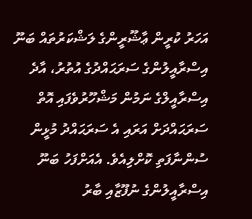އަހަރު ކުރީން ޢާޝޫރީންގެ ލަޝްކަރުތައް ބަނޫ އިސްރާއީލުންގެ ސަރަޙައްދުގެ އުތުރު، އާދެ އިސްރާއީލްގެ ނަމުން މަޝްހޫރުވެފައި އޮތް ސަރަޙައްދަށް އަރައި އެ ސަރަޙައްދު މުޅީން ސުންނާފަތި ކޮށްލިއެވެ. އެއަށްފަހު ބަނޫ އިސްރާއީލުންގެ ނުފޫޒާއި ބާރު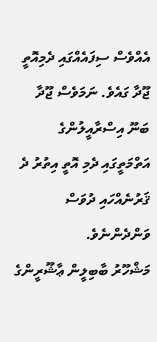އެއްވެސް ސިފައެއްގައި ދެމިއޮތީ ޖޫދާ ގައެވެ. ނަމަވެސް ޖޫދާ ބަނޫ އިސްރާއީލުންގެ އަތްމަތީގައި ދެމި އޮތީ އިތުރު ދެ ޤަރުނެއްހައި ދުވަސް ވަންދެންނެވެ.
މަޝްހޫރު ބާބިލީން ޢާޝޫރީންގެ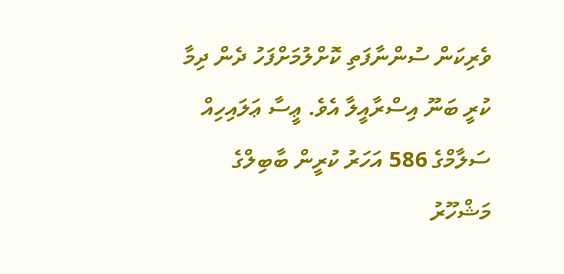ވެރިކަން ސުންނާފަތި ކޮށްލުމަށްފަހު ދެން ދިމާ ކުރީ ބަނޫ އިސްރާއީލާ އެވެ. ޢީސާ ޢަލައިހިއް ސަލާމްގެ 586 އަހަރު ކުރީން ބާބިލްގެ މަޝްހޫރު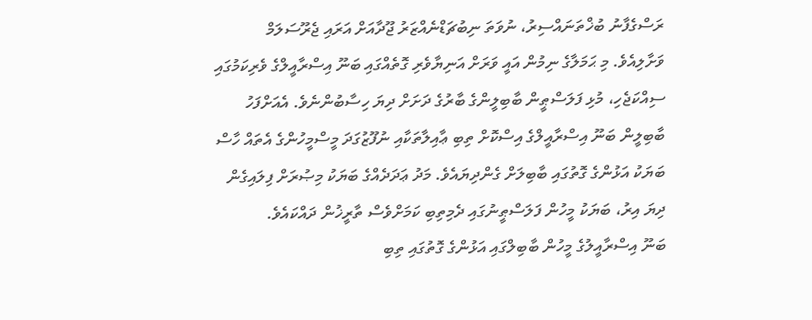ރަސްގެފާނު ބުޚްތަނައްސިރު، ނުވަތަ ނިބުޗަޑްނެއްޒަރު ޖޫދާއަށް އަރައި ޖެރޫސަލަމް ވަށާލިއެވެ. މި ޙަމަލާގެ ނިމުން އައީ ވަރަށް އަނިޔާވެރި ގޮތެއްގައި ބަނޫ އިސްރާއީލްގެ ވެރިކަމުގައި ސިއްކަޖެހި، މުޅި ފަލަސްޠީން ބާބިލީންގެ ބާރުގެ ދަށަށް ދިޔަ ހިސާބުންނެވެ. އެއަށްފަހު ބާބިލީން ބަނޫ އިސްރާއީލްގެ އިސްކޮށް ތިބި ޢާއިލާތަކާއި ނުފޫޒުގަދަ މީސްމީހުންގެ އެތައް ހާސް ބަޔަކު އަޅުންގެ ގޮތުގައި ބާބިލަށް ގެންދިޔައެވެ. މަދު ޢަދަދެއްގެ ބަޔަކު މިޞުރަށް ފިލައިގެން ދިޔަ އިރު، ބަޔަކު މީހުން ފަލަސްޠީނުގައި ދެމިތިބި ކަމަށްވެސް ތާރީޚުން ދައްކައެވެ.
ބަނޫ އިސްރާއީލުގެ މީހުން ބާބިލްގައި އަޅުންގެ ގޮތުގައި ތިބި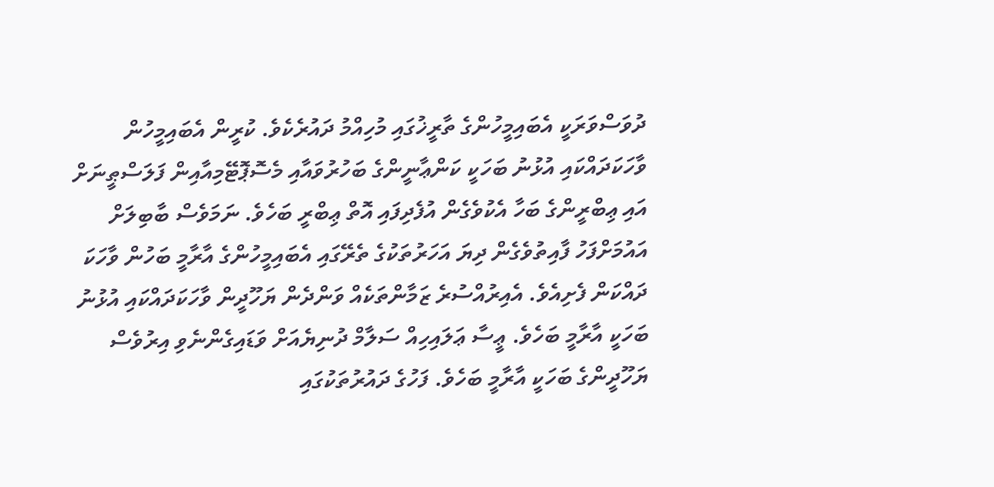ދުވަސްވަރަކީ އެބައިމީހުންގެ ތާރީޚުގައި މުހިއްމު ދައުރެކެވެ. ކުރީން އެބައިމީހުން ވާހަކަދައްކައި އުޅުނު ބަހަކީ ކަންޢާނީންގެ ބަހުރުވައާއި މެސޮޕޮޓޭމިއާއިން ފަލަސްޠީނަށް އައި ޢިބްރީންގެ ބަހާ އެކުވެގެން އުފެދިފައި އޮތް ޢިބްރީ ބަހެވެ. ނަމަވެސް ބާބިލަށް އައުމަށްފަހު ފާއިތުވެގެން ދިޔަ އަހަރުތަކުގެ ތެރޭގައި އެބައިމީހުންގެ އާރާމީ ބަހުން ވާހަކަ ދައްކަން ފެށިއެވެ. އެއިރުއްސުރެ ޒަމާންތަކެއް ވަންދެން ޔަހޫދީން ވާހަކަދައްކައި އުޅުނު ބަހަކީ އާރާމީ ބަހެވެ. ޢީސާ ޢަލައިހިއް ސަލާމް ދުނިޔެއަށް ވަޑައިގެންނެވި އިރުވެސް ޔަހޫދީންގެ ބަހަކީ އާރާމީ ބަހެވެ. ފަހުގެ ދައުރުތަކުގައި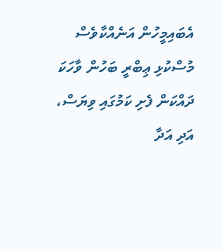އެބައިމީހުން އަނެއްކާވެސް މުސްކުޅި ޢިބްރީ ބަހުން ވާހަކަ ދައްކަން ފެށި ކަމުގައި ވިޔަސް، އަދި އަދާ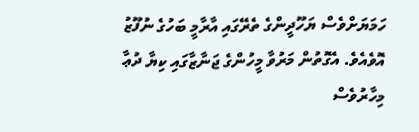ހަމަޔަށްވެސް ޔަހޫދީންގެ ތެރޭގައި އާރާމީ ބަހުގެ ނުފޫޒު އޮވެއެވެ. އެގޮތުން މަރުވާ މީހުންގެ ޖަނާޒާގައި ކިޔާ ދުޢާ މިހާރުވެސް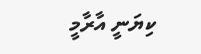ކިޔަނީ އާރާމީ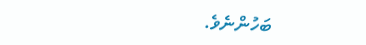ބަހުންނެވެ.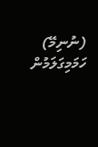(ނުނިމޭ)
ހަމަމިގަލަމުން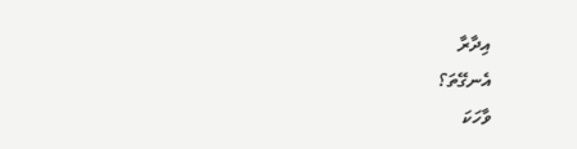އިދާރާ
އެނގޭތަ؟
ވާހަކަ